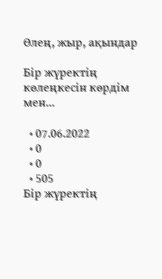Өлең, жыр, ақындар

Бiр жүректiң көлеңкесiн көрдiм мен...

  • 07.06.2022
  • 0
  • 0
  • 505
Бiр жүректiң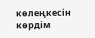көлеңкесiн көрдiм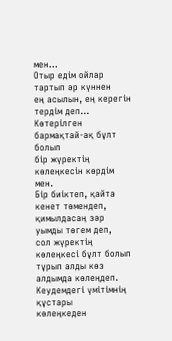мен...
Отыр едiм ойлар тартып әр күннен
ең асылын, ең керегiн тердiм деп...
Көтерiлген бармақтай-ақ бұлт болып
бiр жүректiң көлеңкесiн көрдiм мен.
Бiр биiктеп, қайта кенет төмендеп,
қимылдасаң зәр уымды төгем деп,
сол жүректiң көлеңкесi бұлт болып
тұрып алды көз алдымда көлеңдеп.
Кеудемдегi үмiтiмнiң құстары
көлеңкеден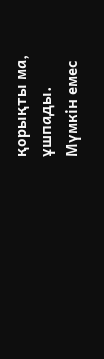қорықты ма, ұшпады.
Мүмкiн емес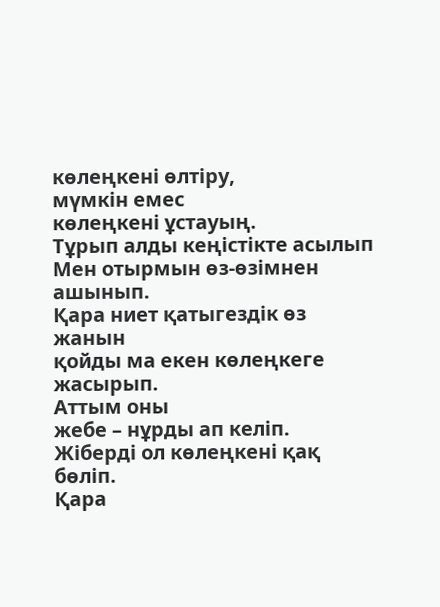көлеңкенi өлтiру,
мүмкiн емес
көлеңкенi ұстауың.
Тұрып алды кеңiстiкте асылып
Мен отырмын өз-өзiмнен ашынып.
Қара ниет қатыгездiк өз жанын
қойды ма екен көлеңкеге жасырып.
Аттым оны
жебе – нұрды ап келiп.
Жiбердi ол көлеңкенi қақ бөлiп.
Қара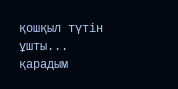қошқыл түтiн ұшты...
қарадым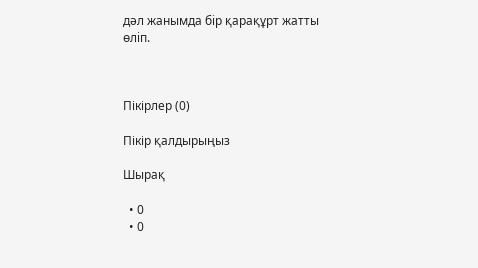дәл жанымда бiр қарақұрт жатты өлiп.



Пікірлер (0)

Пікір қалдырыңыз

Шырақ

  • 0
  • 0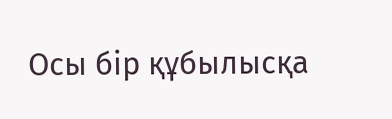Осы бір құбылысқа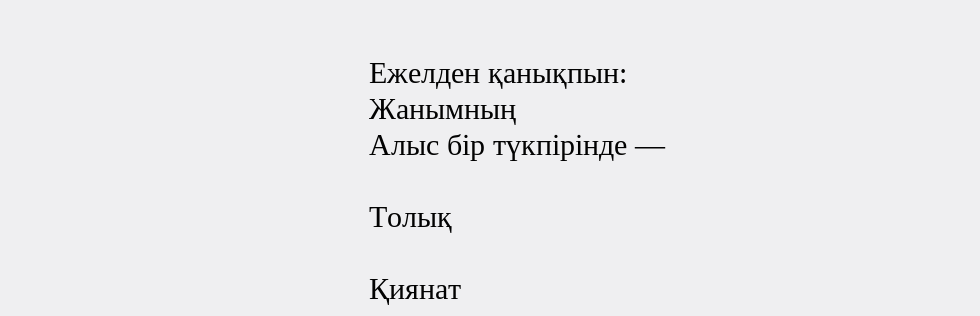Ежелден қанықпын:
Жанымның
Алыс бір түкпірінде —

Толық

Қиянат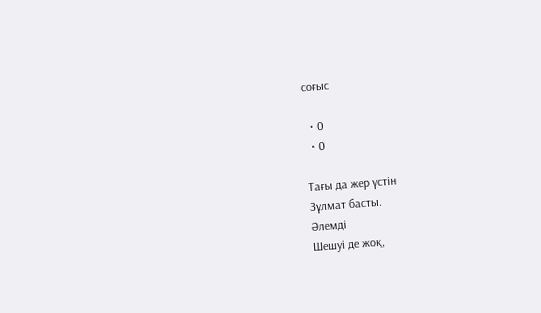соғыс

  • 0
  • 0

Тағы да жер үстiн
Зұлмат басты.
Әлемдi
Шешуi де жоқ,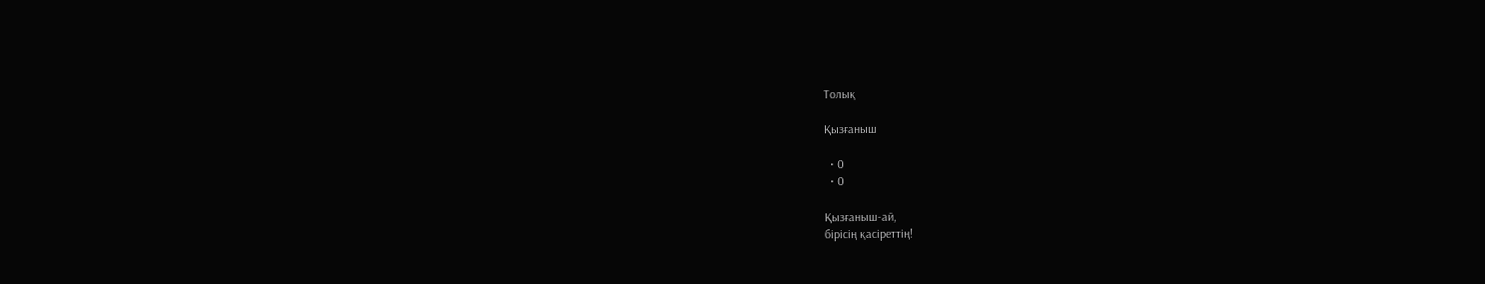Толық

Қызғаныш

  • 0
  • 0

Қызғаныш-ай,
бiрiсiң қасiреттiң!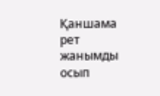Қаншама рет жанымды осып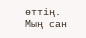өттiң.
Мың сан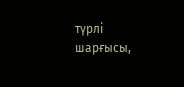түрлi шарғысы,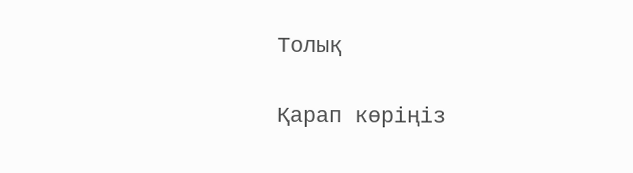Толық

Қарап көріңіз